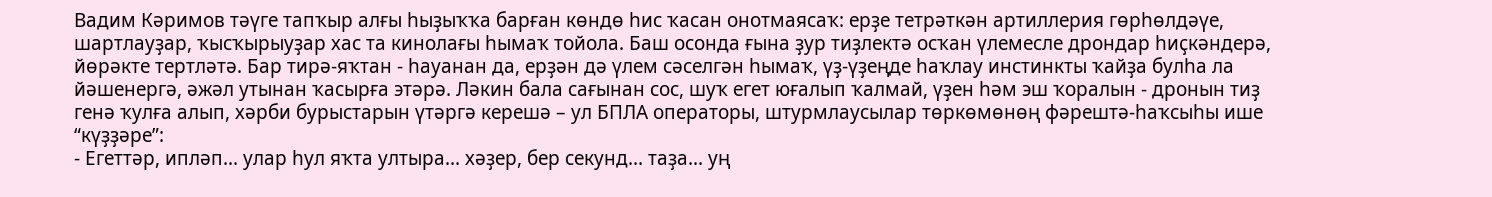Вадим Кәримов тәүге тапҡыр алғы һыҙыҡҡа барған көндө һис ҡасан онотмаясаҡ: ерҙе тетрәткән артиллерия гөрһөлдәүе, шартлауҙар, ҡысҡырыуҙар хас та кинолағы һымаҡ тойола. Баш осонда ғына ҙур тиҙлектә осҡан үлемесле дрондар һиҫкәндерә, йөрәкте тертләтә. Бар тирә-яҡтан - һауанан да, ерҙән дә үлем сәселгән һымаҡ, үҙ-үҙеңде һаҡлау инстинкты ҡайҙа булһа ла йәшенергә, әжәл утынан ҡасырға этәрә. Ләкин бала сағынан сос, шуҡ егет юғалып ҡалмай, үҙен һәм эш ҡоралын - дронын тиҙ генә ҡулға алып, хәрби бурыстарын үтәргә керешә – ул БПЛА операторы, штурмлаусылар төркөмөнөң фәрештә-һаҡсыһы ише “күҙҙәре”:
- Егеттәр, ипләп... улар һул яҡта ултыра... хәҙер, бер секунд... таҙа... уң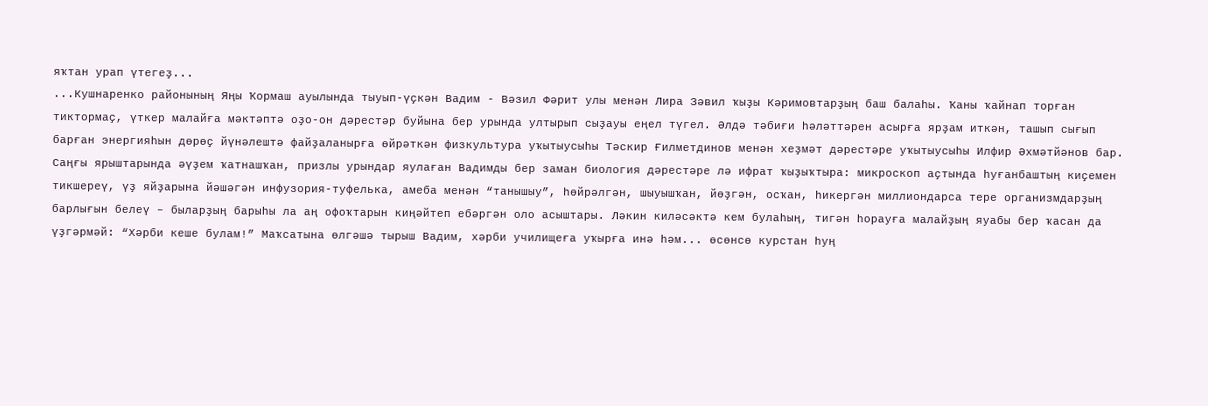яҡтан урап үтегеҙ...
...Кушнаренко районының Яңы Ҡормаш ауылында тыуып-үҫкән Вадим - Вәзил Фәрит улы менән Лира Зәвил ҡыҙы Кәримовтарҙың баш балаһы. Ҡаны ҡайнап торған тиктормаҫ, үткер малайға мәктәптә оҙо-он дәрестәр буйына бер урында ултырып сыҙауы еңел түгел. Әлдә тәбиғи һәләттәрен асырға ярҙам иткән, ташып сығып барған энергияһын дөрөҫ йүнәлештә файҙаланырға өйрәткән физкультура уҡытыусыһы Тәскир Ғилметдинов менән хеҙмәт дәрестәре уҡытыусыһы Илфир Әхмәтйәнов бар. Саңғы ярыштарында әүҙем ҡатнашҡан, призлы урындар яулаған Вадимды бер заман биология дәрестәре лә ифрат ҡыҙыҡтыра: микроскоп аҫтында һуғанбаштың киҫемен тикшереү, үҙ яйҙарына йәшәгән инфузория-туфелька, амеба менән “танышыу”, һөйрәлгән, шыуышҡан, йөҙгән, осҡан, һикергән миллиондарса тере организмдарҙың барлығын белеү – быларҙың барыһы ла аң офоҡтарын киңәйтеп ебәргән оло асыштары. Ләкин киләсәктә кем булаһың, тигән һорауға малайҙың яуабы бер ҡасан да үҙгәрмәй: “Хәрби кеше булам!” Маҡсатына өлгәшә тырыш Вадим, хәрби училищеға уҡырға инә һәм... өсөнсө курстан һуң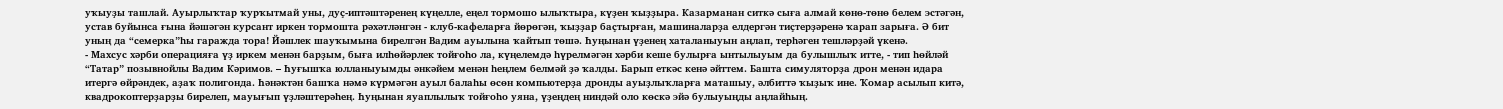уҡыуҙы ташлай. Ауырлыҡтар ҡурҡытмай уны, дуҫ-иптәштәренең күңелле, еңел тормошо ылыҡтыра, күҙен ҡыҙҙыра. Казарманан ситкә сыға алмай көнө-төнө белем эстәгән, устав буйынса ғына йәшәгән курсант иркен тормошта рәхәтләнгән - клуб-кафеларға йөрөгән, ҡыҙҙар баҫтырған, машиналарҙа елдергән тиҫтерҙәренә ҡарап зарыға. Ә бит уның да “семерка”һы гаражда тора! Йәшлек шауҡымына бирелгән Вадим ауылына ҡайтып төшә. Һуңынан үҙенең хаталаныуын аңлап, терһәген тешләрҙәй үкенә.
- Махсус хәрби операцияға үҙ иркем менән барҙым, быға илһөйәрлек тойғоһо ла, күңелемдә һүрелмәгән хәрби кеше булырға ынтылыуым да булышлыҡ итте, - тип һөйләй “Татар” позывнойлы Вадим Кәримов. – Һуғышҡа юлланыуымды әнкәйем менән һеңлем белмәй ҙә ҡалды. Барып еткәс кенә әйттем. Башта симуляторҙа дрон менән идара итергә өйрәндек, аҙаҡ полигонда. Һәнәктән башҡа нәмә күрмәгән ауыл балаһы өсөн компьютерҙа дронды ауыҙлыҡларға маташыу, әлбиттә ҡыҙыҡ ине. Ҡомар асылып китә, квадрокоптерҙарҙы бирелеп, мауығып үҙләштерәһең. Һуңынан яуаплылыҡ тойғоһо уяна, үҙеңдең ниндәй оло көскә эйә булыуыңды аңлайһың.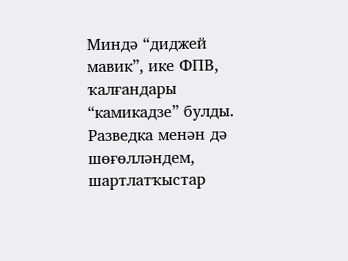Миндә “диджей мавик”, ике ФПВ, ҡалғандары “камикадзе” булды. Разведка менән дә шөғөлләндем, шартлатҡыстар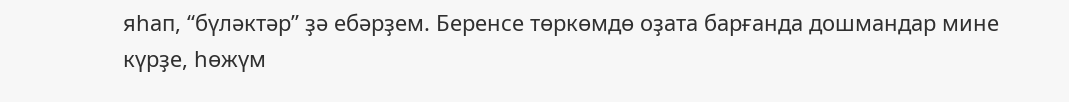яһап, “бүләктәр” ҙә ебәрҙем. Беренсе төркөмдө оҙата барғанда дошмандар мине күрҙе, һөжүм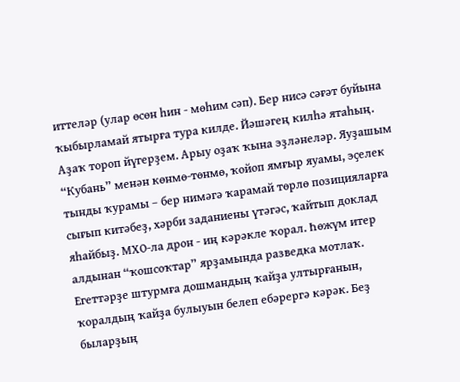иттеләр (улар өсөн һин - мөһим сәп). Бер нисә сәғәт буйына ҡыбырламай ятырға тура килде. Йәшәгең килһә ятаһың. Аҙаҡ тороп йүгерҙем. Арыу оҙаҡ ҡына эҙләнеләр. Яуҙашым “Кубань” менән көнмө-төнмө, ҡойоп ямғыр яуамы, эҫелек тынды ҡурамы – бер нимәгә ҡарамай төрлө позицияларға сығып китәбеҙ, хәрби заданиены үтәгәс, ҡайтып доклад яһайбыҙ. МХО-ла дрон - иң кәрәкле ҡорал. Һөжүм итер алдынан “ҡошсоҡтар” ярҙамында разведка мотлаҡ. Егеттәрҙе штурмға дошмандың ҡайҙа ултырғанын, ҡоралдың ҡайҙа булыуын белеп ебәрергә кәрәк. Беҙ быларҙың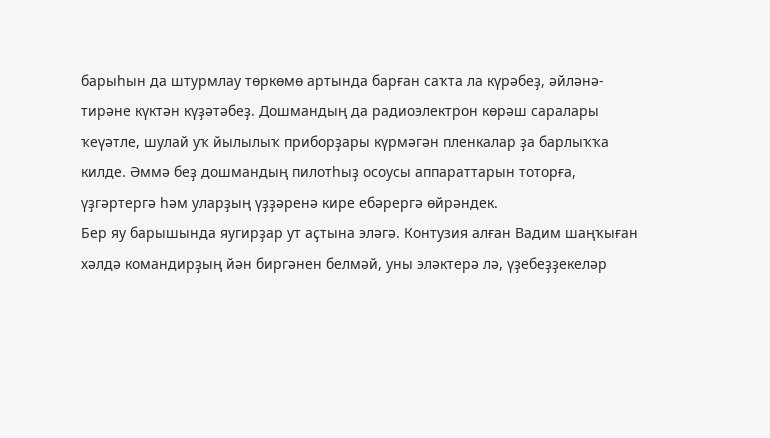барыһын да штурмлау төркөмө артында барған саҡта ла күрәбеҙ, әйләнә-тирәне күктән күҙәтәбеҙ. Дошмандың да радиоэлектрон көрәш саралары ҡеүәтле, шулай уҡ йылылыҡ приборҙары күрмәгән пленкалар ҙа барлыҡҡа килде. Әммә беҙ дошмандың пилотһыҙ осоусы аппараттарын тоторға, үҙгәртергә һәм уларҙың үҙҙәренә кире ебәрергә өйрәндек.
Бер яу барышында яугирҙар ут аҫтына эләгә. Контузия алған Вадим шаңҡыған хәлдә командирҙың йән биргәнен белмәй, уны эләктерә лә, үҙебеҙҙекеләр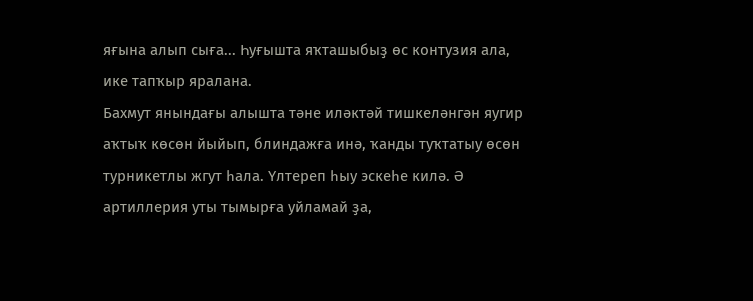яғына алып сыға... Һуғышта яҡташыбыҙ өс контузия ала, ике тапҡыр яралана.
Бахмут янындағы алышта тәне иләктәй тишкеләнгән яугир аҡтыҡ көсөн йыйып, блиндажға инә, ҡанды туҡтатыу өсөн турникетлы жгут һала. Үлтереп һыу эскеһе килә. Ә артиллерия уты тымырға уйламай ҙа,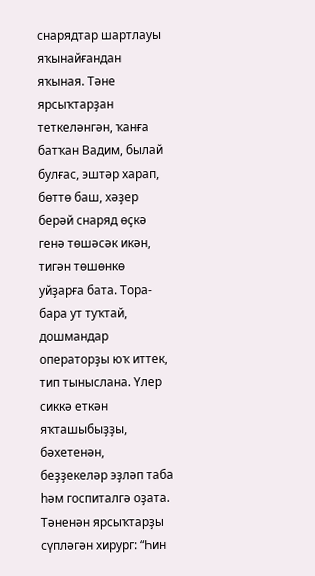снарядтар шартлауы яҡынайғандан яҡыная. Тәне ярсыҡтарҙан теткеләнгән, ҡанға батҡан Вадим, былай булғас, эштәр харап, бөттө баш, хәҙер берәй снаряд өҫкә генә төшәсәк икән, тигән төшөнкө уйҙарға бата. Тора-бара ут туҡтай, дошмандар операторҙы юҡ иттек, тип тыныслана. Үлер сиккә еткән яҡташыбыҙҙы, бәхетенән, беҙҙекеләр эҙләп таба һәм госпиталгә оҙата. Тәненән ярсыҡтарҙы сүпләгән хирург: “Һин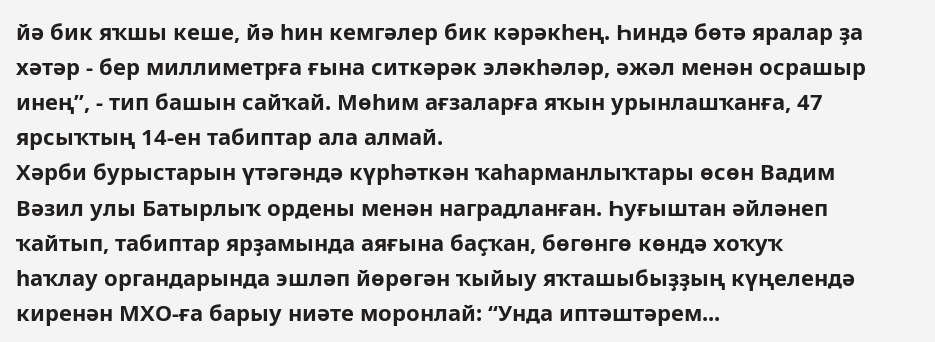йә бик яҡшы кеше, йә һин кемгәлер бик кәрәкһең. Һиндә бөтә яралар ҙа хәтәр - бер миллиметрға ғына ситкәрәк эләкһәләр, әжәл менән осрашыр инең”, - тип башын сайҡай. Мөһим ағзаларға яҡын урынлашҡанға, 47 ярсыҡтың 14-ен табиптар ала алмай.
Хәрби бурыстарын үтәгәндә күрһәткән ҡаһарманлыҡтары өсөн Вадим Вәзил улы Батырлыҡ ордены менән наградланған. Һуғыштан әйләнеп ҡайтып, табиптар ярҙамында аяғына баҫҡан, бөгөнгө көндә хоҡуҡ һаҡлау органдарында эшләп йөрөгән ҡыйыу яҡташыбыҙҙың күңелендә киренән МХО-ға барыу ниәте моронлай: “Унда иптәштәрем...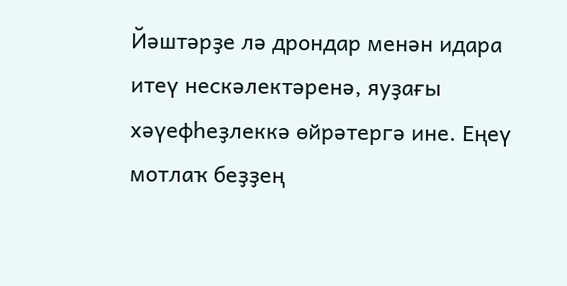Йәштәрҙе лә дрондар менән идара итеү нескәлектәренә, яуҙағы хәүефһеҙлеккә өйрәтергә ине. Еңеү мотлаҡ беҙҙең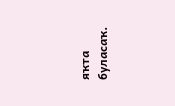яҡта буласаҡ.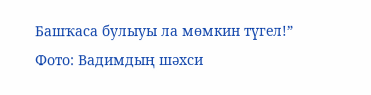Башҡаса булыуы ла мөмкин түгел!”
Фото: Вадимдың шәхси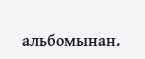альбомынан.